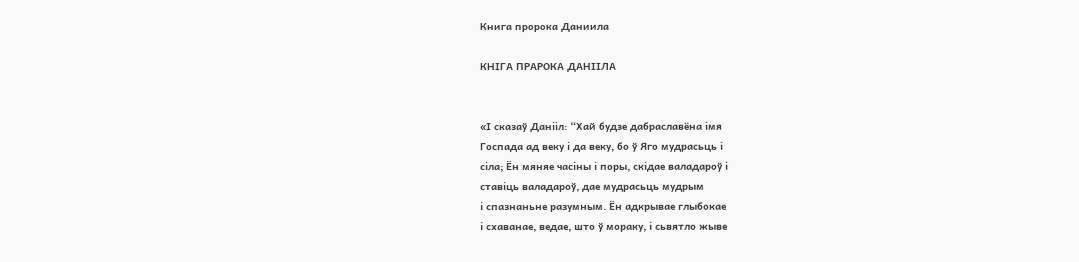Книга пророка Даниила

КНІГА ПРАРОКА ДАНІІЛА


«І сказаў Данііл: “Хай будзе дабраславёна імя
Госпада ад веку і да веку, бо ў Яго мудрасьць і
сіла; Ён мяняе часіны і поры, скідае валадароў і
ставіць валадароў, дае мудрасьць мудрым
і спазнаньне разумным. Ён адкрывае глыбокае
і схаванае, ведае, што ў мораку, і сьвятло жыве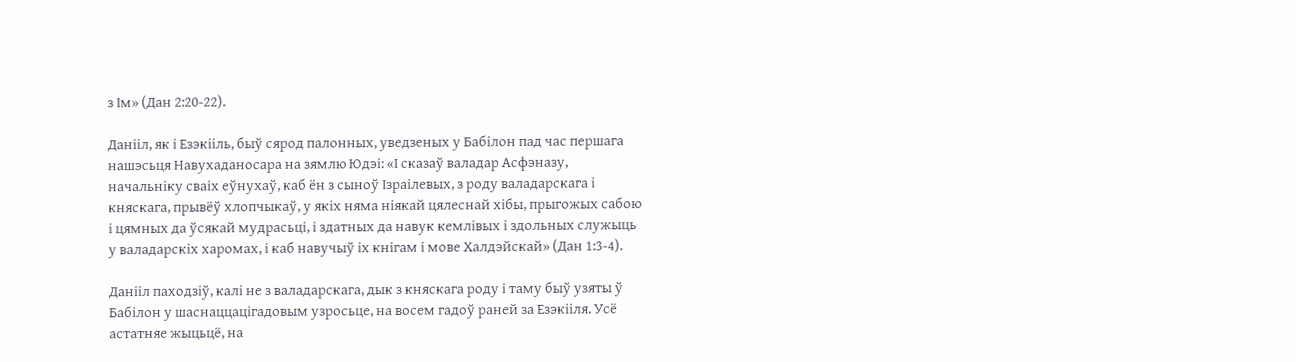з Ім» (Дан 2:20-22).

Данііл, як і Езэкііль, быў сярод палонных, уведзеных у Бабілон пад час першага нашэсьця Навухаданосара на зямлю Юдэі: «І сказаў валадар Асфэназу, начальніку сваіх еўнухаў, каб ён з сыноў Ізраілевых, з роду валадарскага і княскага, прывёў хлопчыкаў, у якіх няма ніякай цялеснай хібы, прыгожых сабою і цямных да ўсякай мудрасьці, і здатных да навук кемлівых і здольных служыць у валадарскіх харомах, і каб навучыў іх кнігам і мове Халдэйскай» (Дан 1:3-4).

Данііл паходзіў, калі не з валадарскага, дык з княскага роду і таму быў узяты ў Бабілон у шаснаццацігадовым узросьце, на восем гадоў раней за Езэкііля. Усё астатняе жыцьцё, на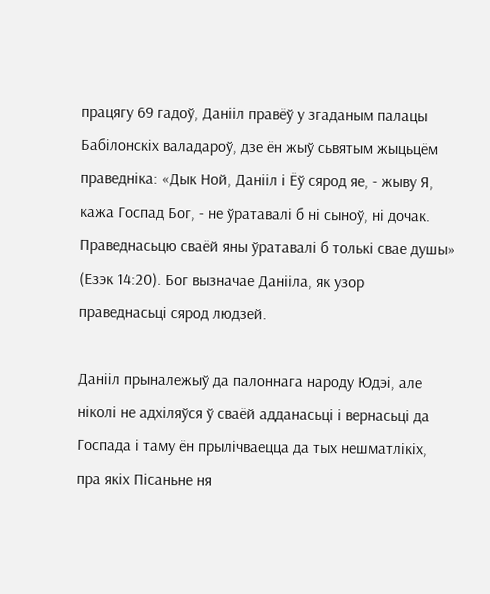працягу 69 гадоў, Данііл правёў у згаданым палацы Бабілонскіх валадароў, дзе ён жыў сьвятым жыцьцём праведніка: «Дык Ной, Данііл і Ёў сярод яе, - жыву Я, кажа Госпад Бог, - не ўратавалі б ні сыноў, ні дочак. Праведнасьцю сваёй яны ўратавалі б толькі свае душы» (Езэк 14:20). Бог вызначае Данііла, як узор праведнасьці сярод людзей.

Данііл прыналежыў да палоннага народу Юдэі, але ніколі не адхіляўся ў сваёй адданасьці і вернасьці да Госпада і таму ён прылічваецца да тых нешматлікіх, пра якіх Пісаньне ня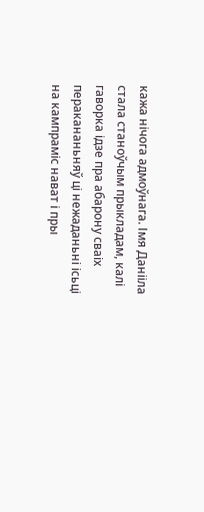кажа нічога адмоўнага. Імя Данііла стала станоўчым прыкладам, калі гаворка ідзе пра абарону сваіх перакананьняў ці нежаданьні ісьці на кампраміс нават і пры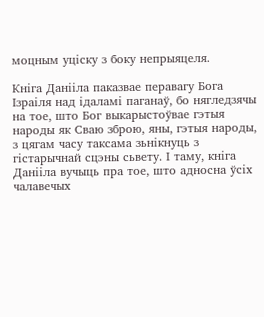моцным уціску з боку непрыяцеля.

Кніга Данііла паказвае перавагу Бога Ізраіля над ідаламі паганаў, бо нягледзячы на тое, што Бог выкарыстоўвае гэтыя народы як Сваю зброю, яны, гэтыя народы, з цягам часу таксама зьнікнуць з гістарычнай сцэны сьвету. І таму, кніга Данііла вучыць пра тое, што адносна ўсіх чалавечых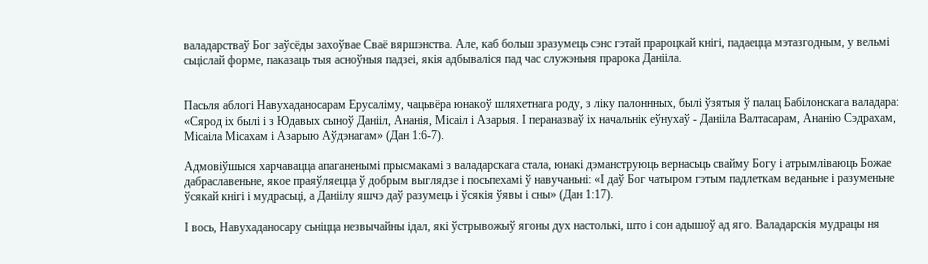валадарстваў Бог заўсёды захоўвае Сваё вяршэнства. Але, каб больш зразумець сэнс гэтай прароцкай кнігі, падаецца мэтазгодным, у вельмі сьціслай форме, паказаць тыя асноўныя падзеі, якія адбываліся пад час служэньня прарока Данііла.


Пасьля аблогі Навухаданосарам Ерусаліму, чацьвёра юнакоў шляхетнага роду, з ліку палоннных, былі ўзятыя ў палац Бабілонскага валадара: «Сярод іх былі і з Юдавых сыноў Данііл, Ананія, Місаіл і Азарыя. І пераназваў іх начальнік еўнухаў - Данііла Валтасарам, Ананію Сэдрахам, Місаіла Місахам і Азарыю Аўдэнагам» (Дан 1:6-7).

Адмовіўшыся харчавацца апаганенымі прысмакамі з валадарскага стала, юнакі дэманструюць вернасьць свайму Богу і атрымліваюць Божае дабраславеньне, якое праяўляецца ў добрым выглядзе і посьпехамі ў навучаньні: «І даў Бог чатыром гэтым падлеткам веданьне і разуменьне ўсякай кнігі і мудрасьці, а Даніілу яшчэ даў разумець і ўсякія ўявы і сны» (Дан 1:17).

І вось, Навухаданосару сьніцца незвычайны ідал, які ўстрывожыў ягоны дух настолькі, што і сон адышоў ад яго. Валадарскія мудрацы ня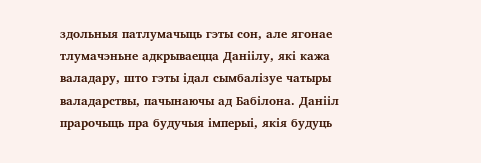здольныя патлумачыць гэты сон, але ягонае тлумачэньне адкрываецца Даніілу, які кажа валадару, што гэты ідал сымбалізуе чатыры валадарствы, пачынаючы ад Бабілона. Данііл прарочыць пра будучыя імперыі, якія будуць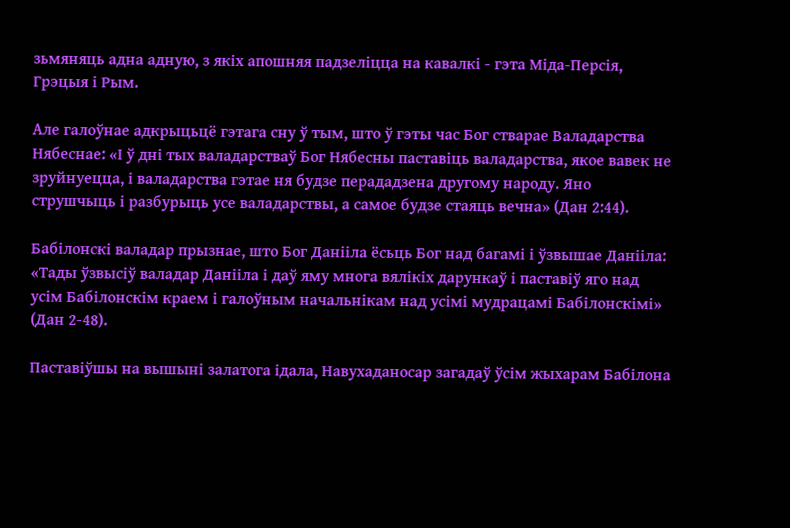зьмяняць адна адную, з якіх апошняя падзеліцца на кавалкі - гэта Міда-Персія, Грэцыя і Рым.

Але галоўнае адкрыцьцё гэтага сну ў тым, што ў гэты час Бог стварае Валадарства Нябеснае: «І ў дні тых валадарстваў Бог Нябесны паставіць валадарства, якое вавек не зруйнуецца, і валадарства гэтае ня будзе перададзена другому народу. Яно струшчыць і разбурыць усе валадарствы, а самое будзе стаяць вечна» (Дан 2:44).

Бабілонскі валадар прызнае, што Бог Данііла ёсьць Бог над багамі і ўзвышае Данііла: «Тады ўзвысіў валадар Данііла і даў яму многа вялікіх дарункаў і паставіў яго над усім Бабілонскім краем і галоўным начальнікам над усімі мудрацамі Бабілонскімі» (Дан 2-48).

Паставіўшы на вышыні залатога ідала, Навухаданосар загадаў ўсім жыхарам Бабілона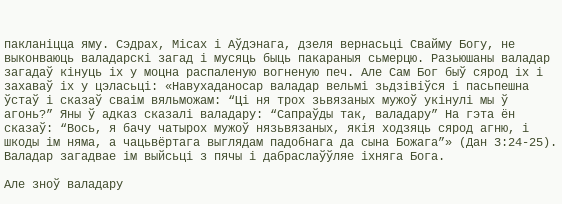пакланіцца яму. Сэдрах, Місах і Аўдэнага, дзеля вернасьці Свайму Богу, не выконваюць валадарскі загад і мусяць быць пакараныя сьмерцю. Разьюшаны валадар загадаў кінуць іх у моцна распаленую вогненую печ. Але Сам Бог быў сярод іх і захаваў іх у цэласьці: «Навухаданосар валадар вельмі зьдзівіўся і пасьпешна ўстаў і сказаў сваім вяльможам: “Ці ня трох зьвязаных мужоў укінулі мы ў агонь?” Яны ў адказ сказалі валадару: “Сапраўды так, валадару” На гэта ён сказаў: “Вось, я бачу чатырох мужоў нязьвязаных, якія ходзяць сярод агню, і шкоды ім няма, а чацьвёртага выглядам падобнага да сына Божага”» (Дан 3:24-25). Валадар загадвае ім выйсьці з пячы і дабраслаўўляе іхняга Бога.

Але зноў валадару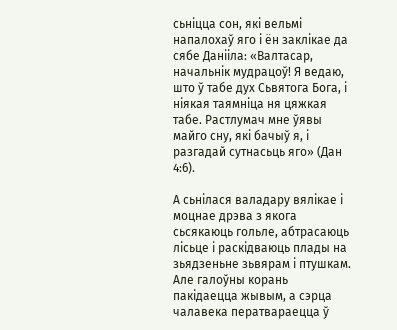сьніцца сон, які вельмі напалохаў яго і ён заклікае да сябе Данііла: «Валтасар, начальнік мудрацоў! Я ведаю, што ў табе дух Сьвятога Бога, і ніякая таямніца ня цяжкая табе. Растлумач мне ўявы майго сну, які бачыў я, і разгадай сутнасьць яго» (Дан 4:6).

А сьнілася валадару вялікае і моцнае дрэва з якога сьсякаюць гольле, абтрасаюць лісьце і раскідваюць плады на зьядзеньне зьвярам і птушкам. Але галоўны корань пакідаецца жывым, а сэрца чалавека ператвараецца ў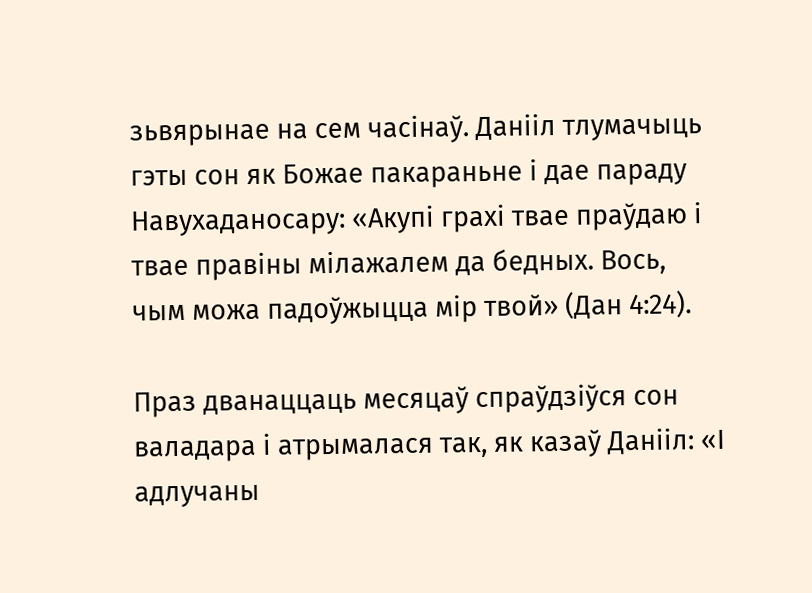зьвярынае на сем часінаў. Данііл тлумачыць гэты сон як Божае пакараньне і дае параду Навухаданосару: «Акупі грахі твае праўдаю і твае правіны мілажалем да бедных. Вось, чым можа падоўжыцца мір твой» (Дан 4:24).

Праз дванаццаць месяцаў спраўдзіўся сон валадара і атрымалася так, як казаў Данііл: «І адлучаны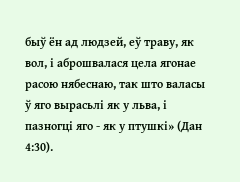быў ён ад людзей, еў траву, як вол, і аброшвалася цела ягонае расою нябеснаю, так што валасы ў яго вырасьлі як у льва, і пазногці яго - як у птушкі» (Дан 4:30).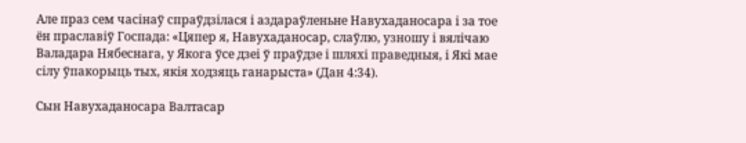Але праз сем часінаў спраўдзілася і аздараўленьне Навухаданосара і за тое ён праславіў Госпада: «Цяпер я, Навухаданосар, слаўлю, узношу і вялічаю Валадара Нябеснага, у Якога ўсе дзеі ў праўдзе і шляхі праведныя, і Які мае сілу ўпакорыць тых, якія ходзяць ганарыста» (Дан 4:34).

Сын Навухаданосара Валтасар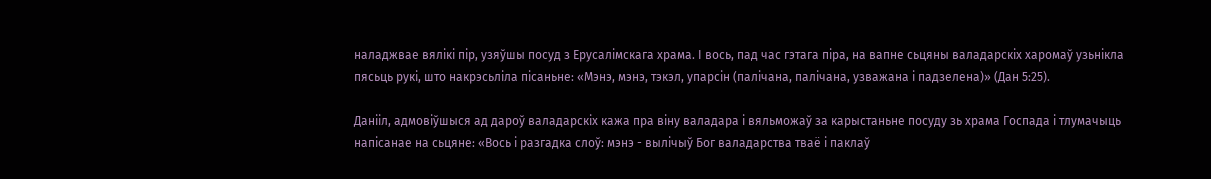наладжвае вялікі пір, узяўшы посуд з Ерусалімскага храма. І вось, пад час гэтага піра, на вапне сьцяны валадарскіх харомаў узьнікла пясьць рукі, што накрэсьліла пісаньне: «Мэнэ, мэнэ, тэкэл, упарсін (палічана, палічана, узважана і падзелена)» (Дан 5:25).

Данііл, адмовіўшыся ад дароў валадарскіх кажа пра віну валадара і вяльможаў за карыстаньне посуду зь храма Госпада і тлумачыць напісанае на сьцяне: «Вось і разгадка слоў: мэнэ - вылічыў Бог валадарства тваё і паклаў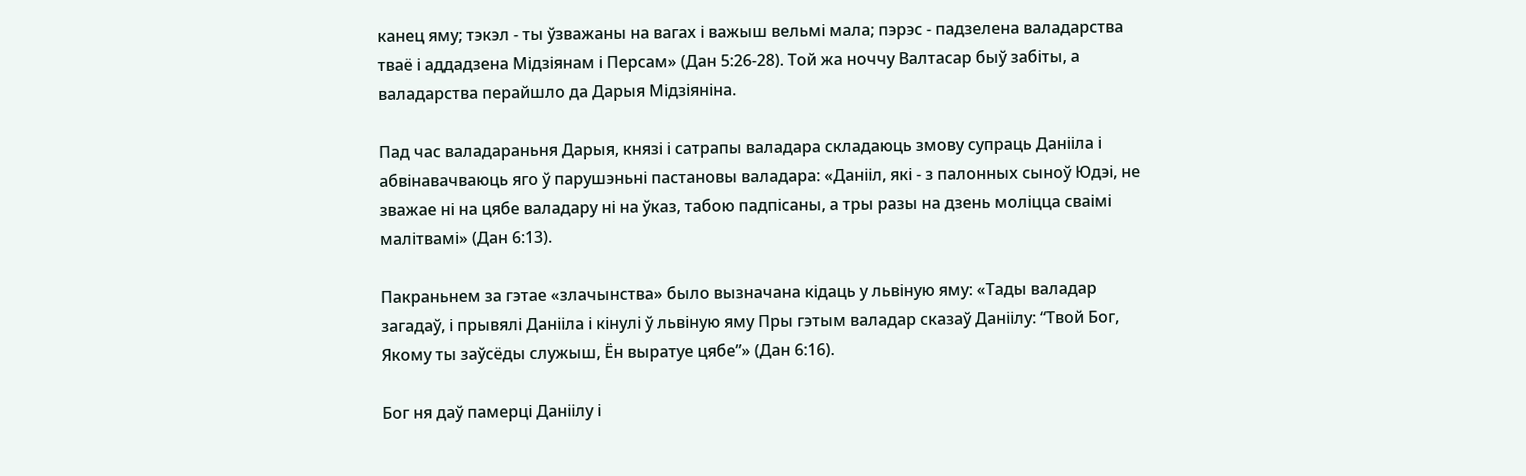канец яму; тэкэл - ты ўзважаны на вагах і важыш вельмі мала; пэрэс - падзелена валадарства тваё і аддадзена Мідзіянам і Персам» (Дан 5:26-28). Той жа ноччу Валтасар быў забіты, а валадарства перайшло да Дарыя Мідзіяніна.

Пад час валадараньня Дарыя, князі і сатрапы валадара складаюць змову супраць Данііла і абвінавачваюць яго ў парушэньні пастановы валадара: «Данііл, які - з палонных сыноў Юдэі, не зважае ні на цябе валадару ні на ўказ, табою падпісаны, а тры разы на дзень моліцца сваімі малітвамі» (Дан 6:13).

Пакраньнем за гэтае «злачынства» было вызначана кідаць у львіную яму: «Тады валадар загадаў, і прывялі Данііла і кінулі ў львіную яму Пры гэтым валадар сказаў Даніілу: “Твой Бог, Якому ты заўсёды служыш, Ён выратуе цябе”» (Дан 6:16).

Бог ня даў памерці Даніілу і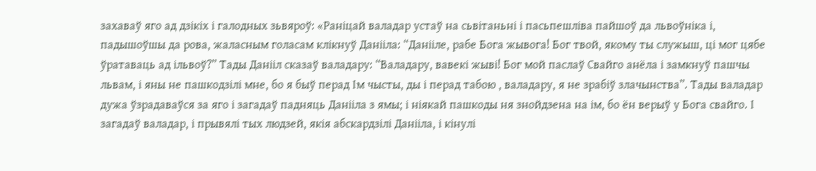захаваў яго ад дзікіх і галодных зьвяроў: «Раніцай валадар устаў на сьвітаньні і пасьпешліва пайшоў да львоўніка і, падышоўшы да рова, жаласным голасам клікнуў Данііла: “Данііле, рабе Бога жывога! Бог твой, якому ты служыш, ці мог цябе ўратаваць ад ільвоў?” Тады Данііл сказаў валадару: “Валадару, вавекі жыві! Бог мой паслаў Свайго анёла і замкнуў пашчы львам, і яны не пашкодзілі мне, бо я быў перад Ім чысты, ды і перад табою , валадару, я не зрабіў злачынства”. Тады валадар дужа ўзрадаваўся за яго і загадаў падняць Данііла з ямы; і ніякай пашкоды ня знойдзена на ім, бо ён верыў у Бога свайго. І загадаў валадар, і прывялі тых людзей, якія абскардзілі Данііла, і кінулі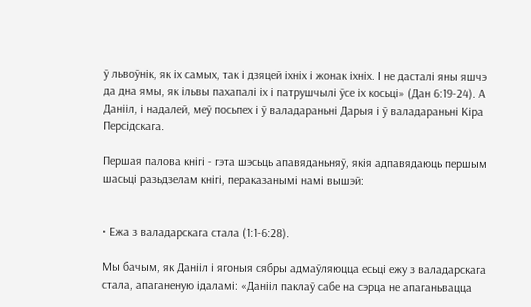ў львоўнік, як іх самых, так і дзяцей іхніх і жонак іхніх. І не дасталі яны яшчэ да дна ямы, як ільвы пахапалі іх і патрушчылі ўсе іх косьці» (Дан 6:19-24). А Данііл, і надалей, меў посьпех і ў валадараньні Дарыя і ў валадараньні Кіра Персідскага.

Першая палова кнігі - гэта шэсьць апавяданьняў, якія адпавядаюць першым шасьці разьдзелам кнігі, пераказанымі намі вышэй:


• Ежа з валадарскага стала (1:1-6:28).

Мы бачым, як Данііл і ягоныя сябры адмаўляюцца есьці ежу з валадарскага стала, апаганеную ідаламі: «Данііл паклаў сабе на сэрца не апаганьвацца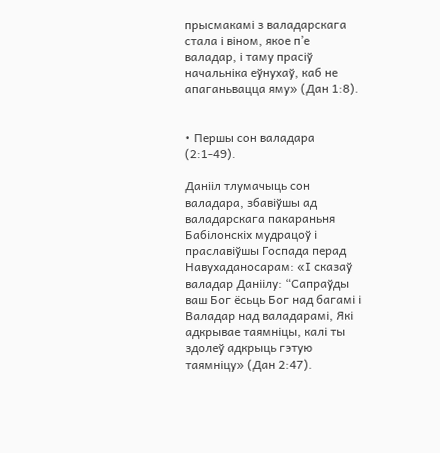прысмакамі з валадарскага стала і віном, якое п’е валадар, і таму прасіў начальніка еўнухаў, каб не апаганьвацца яму» (Дан 1:8).


• Першы сон валадара (2:1-49).

Данііл тлумачыць сон валадара, збавіўшы ад валадарскага пакараньня Бабілонскіх мудрацоў і праславіўшы Госпада перад Навухаданосарам: «І сказаў валадар Даніілу: “Сапраўды ваш Бог ёсьць Бог над багамі і Валадар над валадарамі, Які адкрывае таямніцы, калі ты здолеў адкрыць гэтую таямніцу» (Дан 2:47).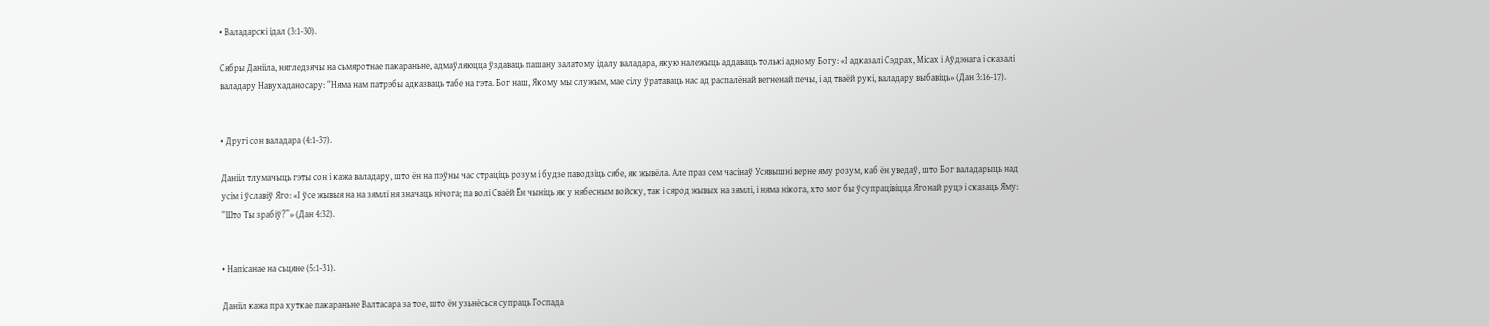• Валадарскі ідал (3:1-30).

Сябры Данііла, нягледзячы на сьмяротнае пакараньне, адмаўляюцца ўздаваць пашану залатому ідалу валадара, якую належыць аддаваць толькі адному Богу: «І адказалі Сэдрах, Місах і Аўдэнага і сказалі валадару Навухаданосару: “Няма нам патрэбы адказваць табе на гэта. Бог наш, Якому мы служым, мае сілу ўратаваць нас ад распалёнай вегненай печы, і ад тваёй рукі, валадару выбавіць» (Дан 3:16-17).


• Другі сон валадара (4:1-37).

Данііл тлумачыць гэты сон і кажа валадару, што ён на пэўны час страціць розум і будзе паводзіць сябе, як жывёла. Але праз сем часінаў Усявышні верне яму розум, каб ён уведаў, што Бог валадарыць над усім і ўславіў Яго: «І ўсе жывыя на на зямлі ня значаць нічога; па волі Сваёй Ён чыніць як у нябесным войску, так і сярод жывых на зямлі, і няма нікога, хто мог бы ўсупрацівіцца Ягонай руцэ і сказаць Яму: “Што Ты зрабіў?”» (Дан 4:32).


• Напісанае на сьцяне (5:1-31).

Данііл кажа пра хуткае пакараньне Валтасара за тое, што ён узьнёсься супраць Госпада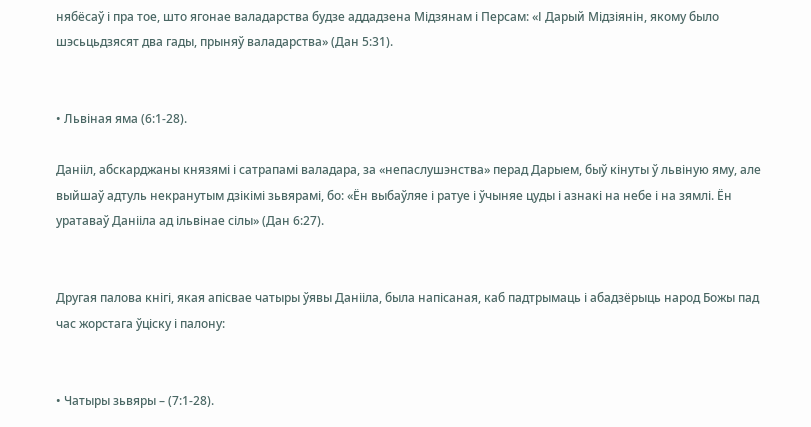нябёсаў і пра тое, што ягонае валадарства будзе аддадзена Мідзянам і Персам: «І Дарый Мідзіянін, якому было шэсьцьдзясят два гады, прыняў валадарства» (Дан 5:31).


• Львіная яма (6:1-28).

Данііл, абскарджаны князямі і сатрапамі валадара, за «непаслушэнства» перад Дарыем, быў кінуты ў львіную яму, але выйшаў адтуль некранутым дзікімі зьвярамі, бо: «Ён выбаўляе і ратуе і ўчыняе цуды і азнакі на небе і на зямлі. Ён уратаваў Данііла ад ільвінае сілы» (Дан 6:27).


Другая палова кнігі, якая апісвае чатыры ўявы Данііла, была напісаная, каб падтрымаць і абадзёрыць народ Божы пад час жорстага ўціску і палону:


• Чатыры зьвяры – (7:1-28).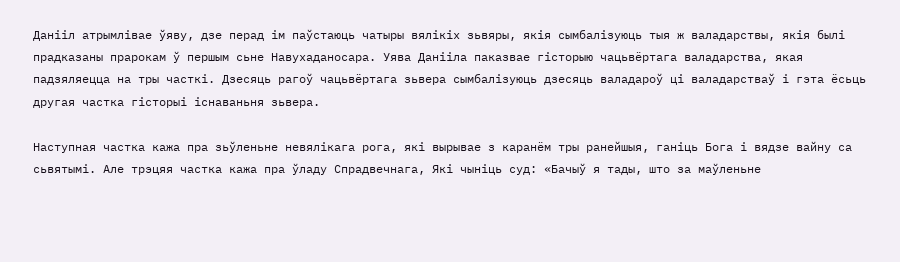Данііл атрымлівае ўяву, дзе перад ім паўстаюць чатыры вялікіх зьвяры, якія сымбалізуюць тыя ж валадарствы, якія былі прадказаны прарокам ў першым сьне Навухаданосара. Уява Данііла паказвае гісторыю чацьвёртага валадарства, якая падзяляецца на тры часткі. Дзесяць рагоў чацьвёртага зьвера сымбалізуюць дзесяць валадароў ці валадарстваў і гэта ёсьць другая частка гісторыі існаваньня зьвера.

Наступная частка кажа пра зьўленьне невялікага рога, які вырывае з каранём тры ранейшыя, ганіць Бога і вядзе вайну са сьвятымі. Але трэцяя частка кажа пра ўладу Спрадвечнага, Які чыніць суд: «Бачыў я тады, што за маўленьне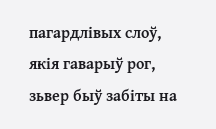пагардлівых слоў, якія гаварыў рог, зьвер быў забіты на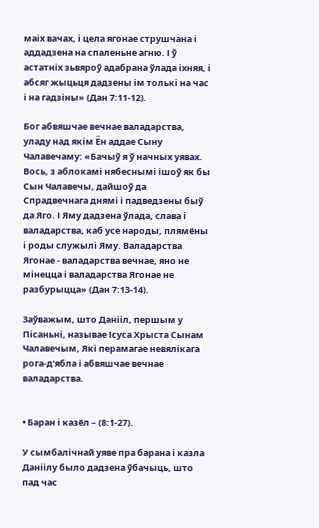маіх вачах, і цела ягонае струшчана і аддадзена на спаленьне агню. І ў астатніх зьвяроў адабрана ўлада іхняя, і абсяг жыцьця дадзены ім толькі на час і на гадзіны» (Дан 7:11-12).

Бог абвяшчае вечнае валадарства, уладу над якім Ён аддае Сыну Чалавечаму: «Бачыў я ў начных уявах. Вось, з аблокамі нябеснымі ішоў як бы Сын Чалавечы, дайшоў да Спрадвечнага днямі і падведзены быў да Яго. І Яму дадзена ўлада, слава і валадарства, каб усе народы, плямёны і роды служылі Яму. Валадарства Ягонае - валадарства вечнае, яно не мінецца і валадарства Ягонае не разбурыцца» (Дан 7:13-14).

Заўважым, што Данііл, першым у Пісаньні, называе Ісуса Хрыста Сынам Чалавечым, Які перамагае невялікага рога-д’ябла і абвяшчае вечнае валадарства.


• Баран і казёл – (8:1-27).

У сымбалічнай уяве пра барана і казла Даніілу было дадзена ўбачыць, што пад час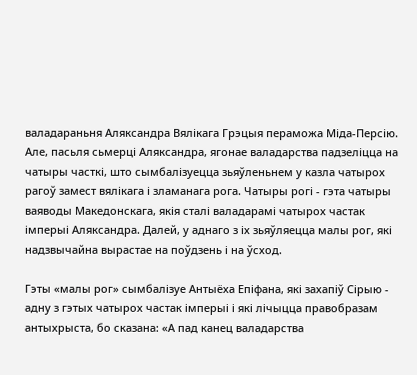валадараньня Аляксандра Вялікага Грэцыя пераможа Міда-Персію. Але, пасьля сьмерці Аляксандра, ягонае валадарства падзеліцца на чатыры часткі, што сымбалізуецца зьяўленьнем у казла чатырох рагоў замест вялікага і зламанага рога. Чатыры рогі - гэта чатыры ваяводы Македонскага, якія сталі валадарамі чатырох частак імперыі Аляксандра. Далей, у аднаго з іх зьяўляецца малы рог, які надзвычайна вырастае на поўдзень і на ўсход.

Гэты «малы рог» сымбалізуе Антыёха Епіфана, які захапіў Сірыю - адну з гэтых чатырох частак імперыі і які лічыцца правобразам антыхрыста, бо сказана: «А пад канец валадарства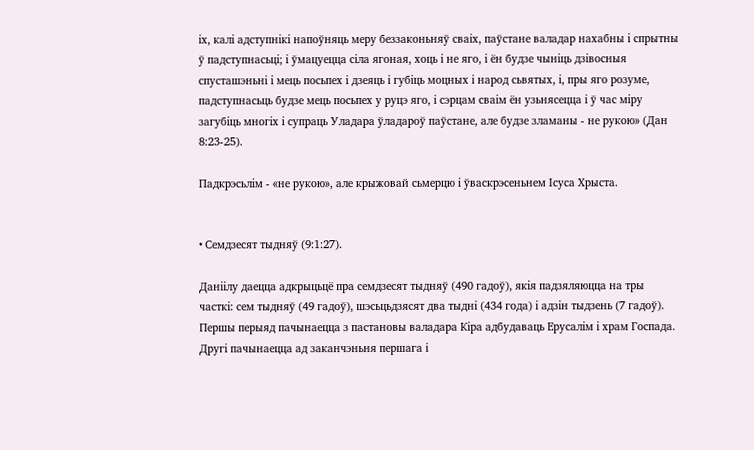іх, калі адступнікі напоўняць меру беззаконьняў сваіх, паўстане валадар нахабны і спрытны ў падступнасьці; і ўмацуецца сіла ягоная, хоць і не яго, і ён будзе чыніць дзівосныя спусташэньні і мець посьпех і дзеяць і губіць моцных і народ сьвятых, і, пры яго розуме, падступнасьць будзе мець посьпех у руцэ яго, і сэрцам сваім ён узьнясецца і ў час міру загубіць многіх і супраць Уладара ўладароў паўстане, але будзе зламаны - не рукою» (Дан 8:23-25).

Падкрэсьлім - «не рукою», але крыжовай сьмерцю і ўваскрэсеньнем Ісуса Хрыста.


• Семдзесят тыдняў (9:1:27).

Даніілу даецца адкрыцьцё пра семдзесят тыдняў (490 гадоў), якія падзяляюцца на тры часткі: сем тыдняў (49 гадоў), шэсьцьдзясят два тыдні (434 года) і адзін тыдзень (7 гадоў). Першы перыяд пачынаецца з пастановы валадара Кіра адбудаваць Ерусалім і храм Госпада. Другі пачынаецца ад заканчэньня першага і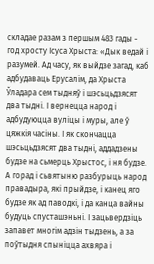складае разам з першым 483 гады - год хросту Ісуса Хрыста: «Дык ведай і разумей. Ад часу, як выйдзе загад, каб адбудаваць Ерусалім, да Хрыста Ўладара сем тыдняў і шэсьцьдзясят два тыдні. І вернецца народ і адбудуюцца вуліцы і муры, але ў цяжкія часіны. І як скончацца шэсьцьдзясят два тыдні, аддадзены будзе на сьмерць Хрыстос, і ня будзе. А горад і сьвятыню разбурыць народ правадыра, які прыйдзе, і канец яго будзе як ад паводкі, і да канца вайны будуць спусташэньні. І зацьвердзіць запавет многім адзін тыдзень, а за поўтыдня спыніцца ахвяра і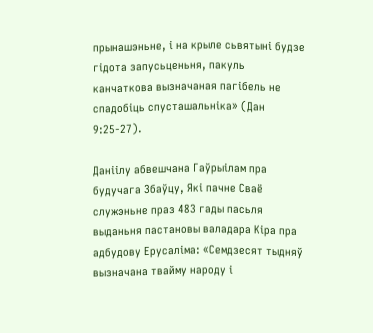прынашэньне, і на крыле сьвятыні будзе гідота запусьценьня, пакуль канчаткова вызначаная пагібель не спадобіць спусташальніка» (Дан 9:25-27).

Даніілу абвешчана Гаўрыілам пра будучага Збаўцу, Які пачне Сваё служэньне праз 483 гады пасьля выданьня пастановы валадара Кіра пра адбудову Ерусаліма: «Семдзесят тыдняў вызначана твайму народу і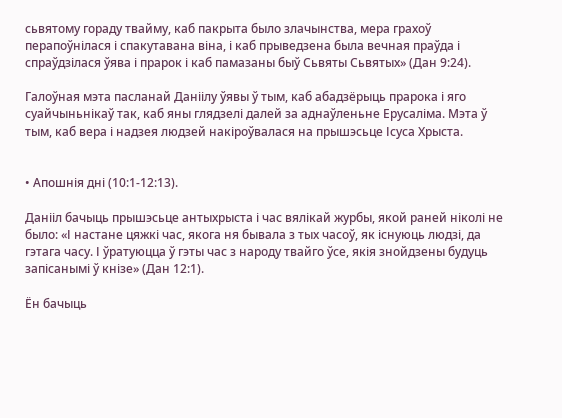сьвятому гораду твайму, каб пакрыта было злачынства, мера грахоў перапоўнілася і спакутавана віна, і каб прыведзена была вечная праўда і спраўдзілася ўява і прарок і каб памазаны быў Сьвяты Сьвятых» (Дан 9:24).

Галоўная мэта пасланай Даніілу ўявы ў тым, каб абадзёрыць прарока і яго суайчыньнікаў так, каб яны глядзелі далей за аднаўленьне Ерусаліма. Мэта ў тым, каб вера і надзея людзей накіроўвалася на прышэсьце Ісуса Хрыста.


• Апошнія дні (10:1-12:13).

Данііл бачыць прышэсьце антыхрыста і час вялікай журбы, якой раней ніколі не было: «І настане цяжкі час, якога ня бывала з тых часоў, як існуюць людзі, да гэтага часу. І ўратуюцца ў гэты час з народу твайго ўсе, якія знойдзены будуць запісанымі ў кнізе» (Дан 12:1).

Ён бачыць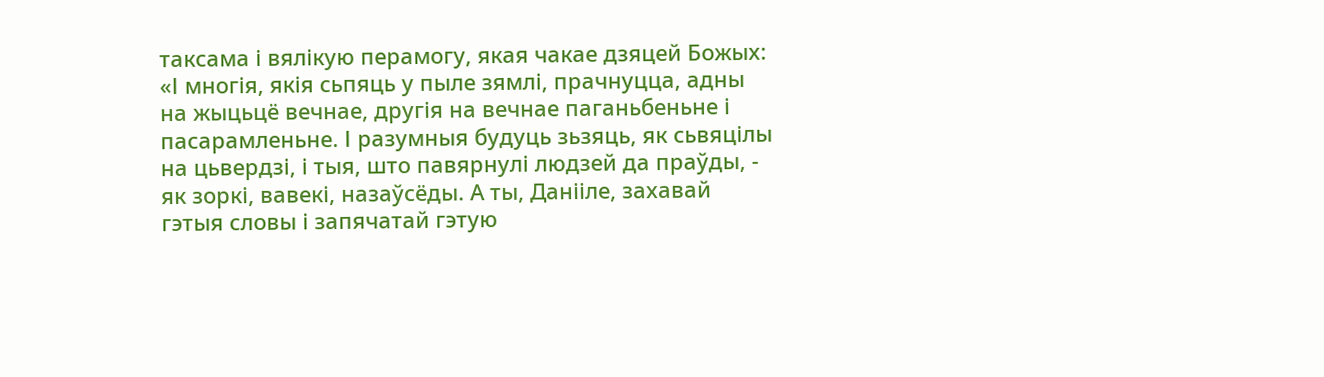таксама і вялікую перамогу, якая чакае дзяцей Божых: «І многія, якія сьпяць у пыле зямлі, прачнуцца, адны на жыцьцё вечнае, другія на вечнае паганьбеньне і пасарамленьне. І разумныя будуць зьзяць, як сьвяцілы на цьвердзі, і тыя, што павярнулі людзей да праўды, - як зоркі, вавекі, назаўсёды. А ты, Данііле, захавай гэтыя словы і запячатай гэтую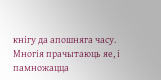кнігу да апошняга часу. Многія прачытаюць яе, і памножацца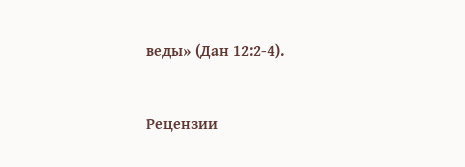веды» (Дан 12:2-4).


Рецензии